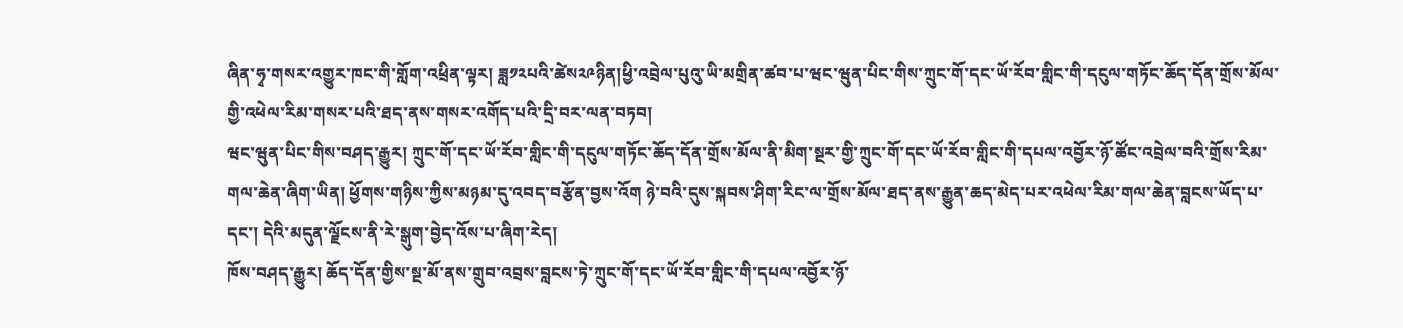ཞིན་ཧྭ་གསར་འགྱུར་ཁང་གི་གློག་འཕྲིན་ལྟར། ཟླ༡༢པའི་ཚེས༢༩ཉིན།ཕྱི་འབྲེལ་པུའུ་ཡི་མགྲིན་ཚབ་པ་ཝང་ཝུན་པིང་གིས་ཀྲུང་གོ་དང་ཡོ་རོབ་གླིང་གི་དངུལ་གཏོང་ཆོད་དོན་གྲོས་མོལ་གྱི་འཕེལ་རིམ་གསར་པའི་ཐད་ནས་གསར་འགོད་པའི་དྲི་བར་ལན་བཏབ།
ཝང་ཝུན་པིང་གིས་བཤད་རྒྱུར། ཀྲུང་གོ་དང་ཡོ་རོབ་གླིང་གི་དངུལ་གཏོང་ཆོད་དོན་གྲོས་མོལ་ནི་མིག་སྔར་གྱི་ཀྲུང་གོ་དང་ཡོ་རོབ་གླིང་གི་དཔལ་འབྱོར་ཉོ་ཚོང་འབྲེལ་བའི་གྲོས་རིམ་གལ་ཆེན་ཞིག་ཡིན། ཕྱོགས་གཉིས་ཀྱིས་མཉམ་དུ་འབད་བརྩོན་བྱས་འོག ཉེ་བའི་དུས་སྐབས་ཤིག་རིང་ལ་གྲོས་མོལ་ཐད་ནས་རྒྱུན་ཆད་མེད་པར་འཕེལ་རིམ་གལ་ཆེན་བླངས་ཡོད་པ་དང་། དེའི་མདུན་ལྗོངས་ནི་རེ་སྒུག་བྱེད་འོས་པ་ཞིག་རེད།
ཁོས་བཤད་རྒྱུར། ཆོད་དོན་གྱིས་སྔ་མོ་ནས་གྲུབ་འབྲས་བླངས་ཏེ་ཀྲུང་གོ་དང་ཡོ་རོབ་གླིང་གི་དཔལ་འབྱོར་ཉོ་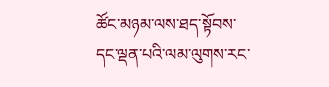ཚོང་མཉམ་ལས་ཐད་སྟོབས་དང་ལྡན་པའི་ལམ་ལུགས་རང་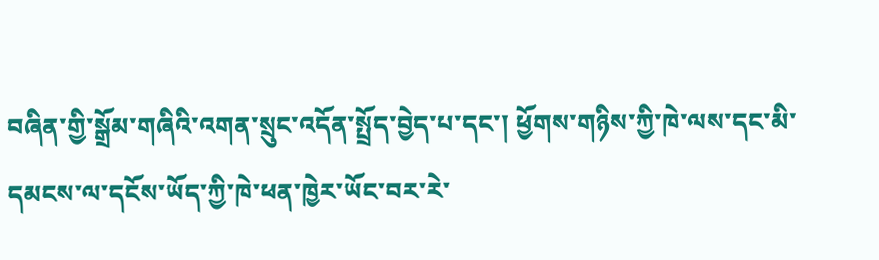བཞིན་གྱི་སྒྲོམ་གཞིའི་འགན་སྲུང་འདོན་སྤྲོད་བྱེད་པ་དང་། ཕྱོགས་གཉིས་ཀྱི་ཁེ་ལས་དང་མི་དམངས་ལ་དངོས་ཡོད་ཀྱི་ཁེ་ཕན་ཁྱེར་ཡོང་བར་རེ་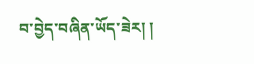བ་བྱེད་བཞིན་ཡོད་ཟེར། །